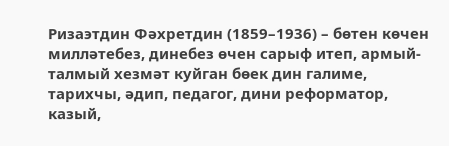Ризаэтдин Фәхретдин (1859–1936) – бөтен көчен милләтебез, динебез өчен сарыф итеп, армый-талмый хезмәт куйган бөек дин галиме, тарихчы, әдип, педагог, дини реформатор, казый,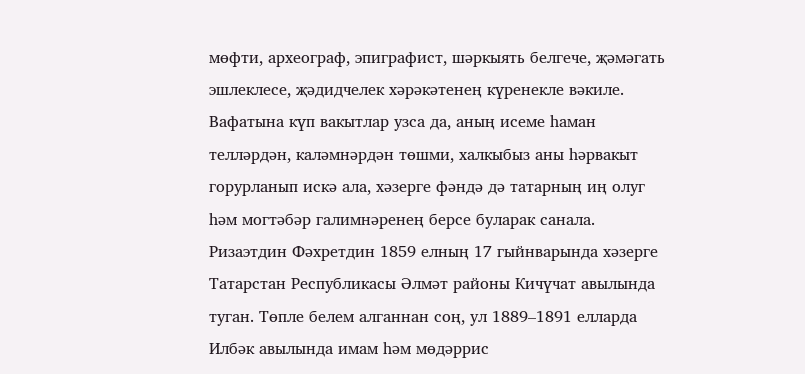мөфти, археограф, эпиграфист, шәркыять белгече, җәмәгать эшлеклесе, җәдидчелек хәрәкәтенең күренекле вәкиле. Вафатына күп вакытлар узса да, аның исеме һаман телләрдән, каләмнәрдән төшми, халкыбыз аны һәрвакыт горурланып искә ала, хәзерге фәндә дә татарның иң олуг һәм могтәбәр галимнәренең берсе буларак санала. Ризаэтдин Фәхретдин 1859 елның 17 гыйнварында хәзерге Татарстан Республикасы Әлмәт районы Кичүчат авылында туган. Төпле белем алганнан соң, ул 1889–1891 елларда Илбәк авылында имам һәм мөдәррис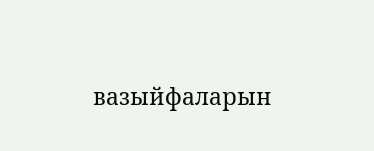вазыйфаларын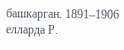башкарган. 1891–1906 елларда Р.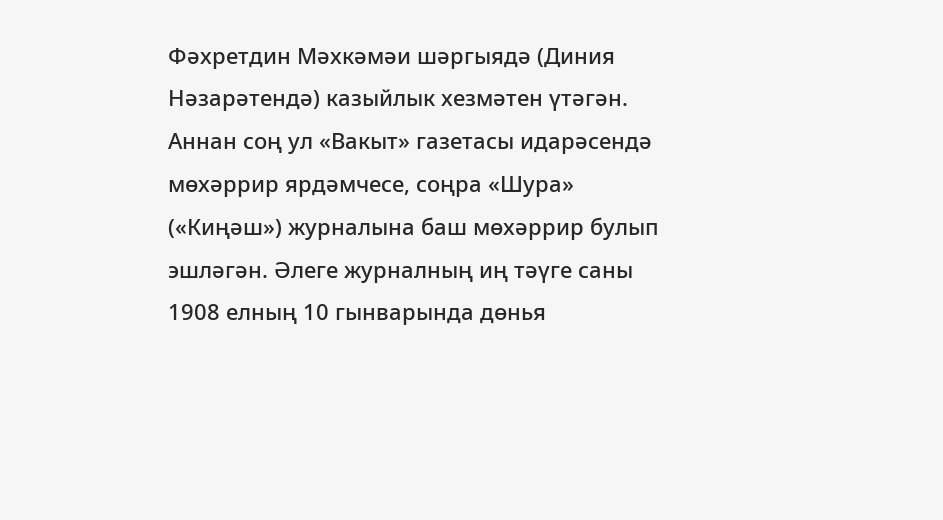Фәхретдин Мәхкәмәи шәргыядә (Диния Нәзарәтендә) казыйлык хезмәтен үтәгән. Аннан соң ул «Вакыт» газетасы идарәсендә мөхәррир ярдәмчесе, соңра «Шура» («Киңәш») журналына баш мөхәррир булып эшләгән. Әлеге журналның иң тәүге саны 1908 елның 10 гынварында дөнья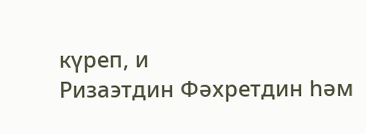күреп, и
Ризаэтдин Фәхретдин һәм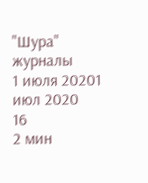"Шура" журналы
1 июля 20201 июл 2020
16
2 мин